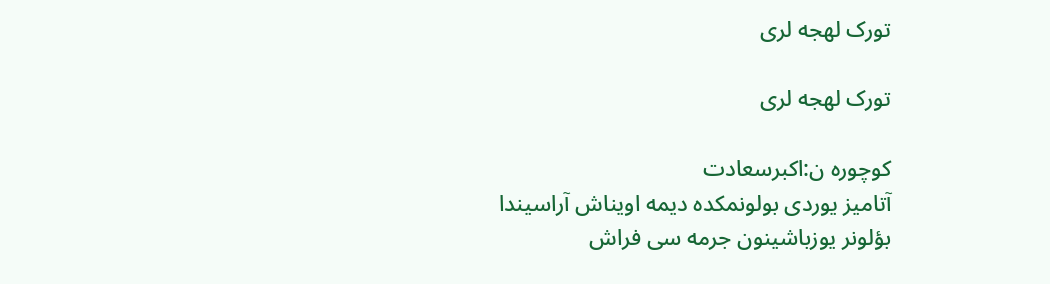تورک لهجه لری

تورک لهجه لری

کوچوره ن:اکبرسعادت
آتامیز یوردی بولونمکده دیمه اویناش آراسیندا
بؤلونر یوزباشینون جرمه سی فراش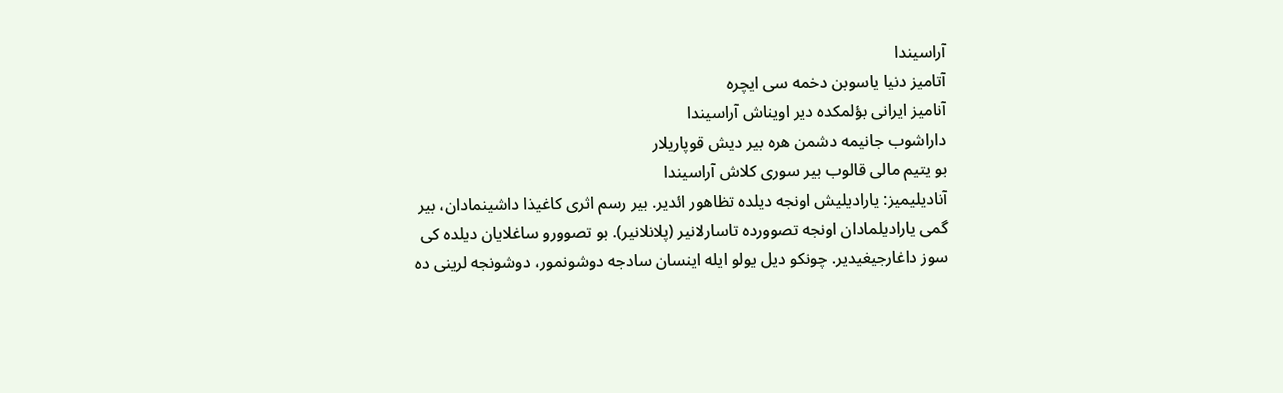آراسیندا
آتامیز دنیا یاسوبن دخمه سی ایچره
آنامیز ایرانی بؤلمکده دیر اویناش آراسیندا
داراشوب جانیمه دشمن هره بیر دیش قوپاریلار
بو یتیم مالی قالوب بیر سوری کلاش آراسیندا
آنادیلیمیز: یارادیلیش اونجه دیلده تظاهور ائدیر. بیر رسم اثری کاغیذا داشینمادان، بیر گمی یارادیلمادان اونجه تصوورده تاسارلانیر (پلانلانیر). بو تصوورو ساغلایان دیلده کی سوز داغارجیغیدیر. چونکو دیل یولو ایله اینسان سادجه دوشونمور، دوشونجه لرینی ده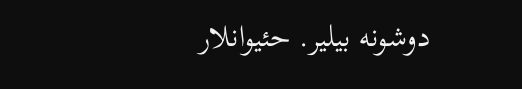دوشونه بیلیر. حئیوانلار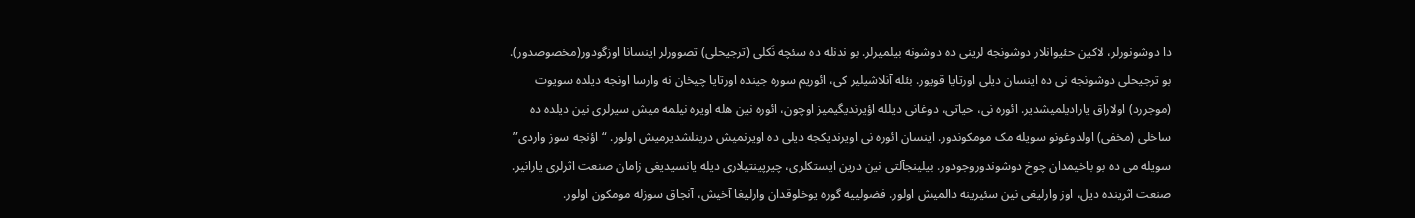دا دوشونورلر، لاکین حئیوانلار دوشونجه لرینی ده دوشونه بیلمیرلر. بو ندنله ده سئچه نَکلی (ترجیحلی) تصوورلر اینسانا اوزگودور(مخصوصدور). بو ترجیحلی دوشونجه نی ده اینسان دیلی اورتایا قویور. بئله آنلاشیلیر کی، ائوریم سوره جینده اورتایا چیخان نه وارسا اونجه دیلده سویوت (موجررد) اولاراق یارادیلمیشدیر. ائوره نی، حیاتی، دوغانی دیلله اؤیرندیگیمیز اوچون، ائوره نین هله اویره نیلمه میش سیرلری نین دیلده ده ساخلی (مخفی) اولدوغونو سویله مک مومکوندور. اینسان ائوره نی اویرندیکجه دیلی ده اویرنمیش درینلشدیرمیش اولور. “اؤنجه سوز واردی” سویله می ده بو باخیمدان چوخ دوشوندوروجودور. بیلینجآلتی نین درین ایستکلری، چیرپینتیلاری دیله یانسیدیغی زامان صنعت اثرلری یارانیر. صنعت اثرینده دیل، اوز وارلیغی نین سئیرینه دالمیش اولور. فضولییه گوره یوخلوقدان وارلیغا آخیش، آنجاق سوزله مومکون اولور.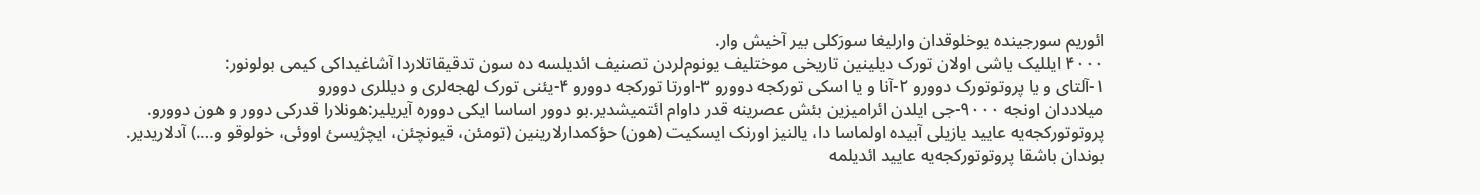ائوریم سورجینده یوخلوقدان وارلیغا سورَکلی بیر آخیش وار.
۴۰۰۰ ایللیک یاشی اولان تورک دیلینین تاریخی موختلیف یونوم‌لردن تصنیف ائدیلسه ده سون تدقیقاتلاردا آشاغیداکی کیمی بولونور:
۱-آلتای و یا پروتوتورک دوورو ۲-آنا و یا اسکی تورکجه دوورو ۳-اورتا تورکجه دوورو ۴-یئنی تورک لهجه‌لری و دیللری دوورو
میلاددان اونجه ۹۰۰۰-جی ایلدن ائرامیزین بئش عصرینه قدر داوام ائتمیشدیر.بو دوور اساسا ایکی دووره آیریلیر:هونلارا قدرکی دوور و هون دوورو. پروتوتورکجه‌یه عایید یازیلی آبیده اولماسا دا، یالنیز اورنک ایسکیت (هون) حؤکمدارلارینین (تومئن، قیونچئن، ایچژیسئ اووئی، خولوقو و….) آدلاریدیر. بوندان باشقا پروتوتورکجه‌یه عایید ائدیلمه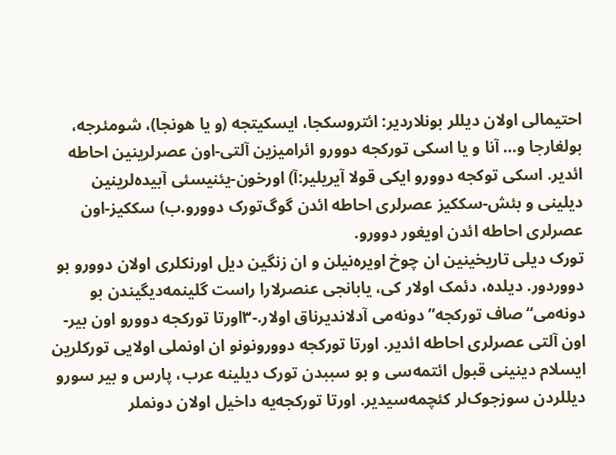احتیمالی اولان دیللر بونلاردیر: ائتروسکجا، ایسکیتجه (و یا هونجا)، شومئرجه، بولغارجا و… آنا و یا اسکی تورکجه دوورو ائرامیزین آلتی-اون عصرلرینین احاطه ائدیر. اسکی توکجه دوورو ایکی قولا آیریلیر:آ) اورخون-یئنیسئی آبیده‌لرینین دیلینی و بئش-سککیز عصرلری احاطه ائدن گوگ‌تورک دوورو.ب) سککیز-اون عصرلری احاطه ائدن اویغور دوورو.
تورک دیلی تاریخینین ان چوخ اویره‌نیلن و ان زنگین دیل اورنکلری اولان دوورو بو دووردور. دیلده، دئمک اولار کی، یابانجی عنصرلارا راست گلینمه‌دیگیندن بو دونه‌می“صاف تورکجه” دونه‌می آدلاندیرناق اولار.-۳اورتا تورکجه دوورو اون بیر-اون آلتی عصرلری احاطه ائدیر. اورتا تورکجه دوورونونو ان اونملی اولایی تورکلرین ایسلام دینینی قبول ائتمه‌سی و بو سببدن تورک دیلینه عرب، پارس و بیر سورو دیللردن سوزجوک‌لر کئچمه‌سیدیر. اورتا تورکجه‌یه داخیل اولان دونملر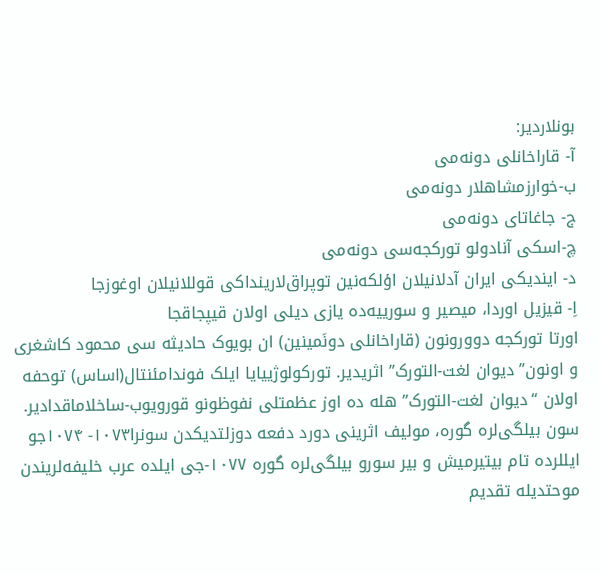بونلاردیر:
آ- قاراخانلی دونه‌می
ب-خوارزمشاهلار دونه‌می
ج- جاغاتای دونه‌می
چ-اسکی آنادولو تورکجه‌سی دونه‌می
د- ایندیکی ایران آدلانیلان اؤلکه‌نین توپراق‌لارینداکی قوللانیلان اوغوزجا
اِ- قیزیل اوردا، میصیر و سورییه‌ده یازی دیلی اولان قیپجاقجا
اورتا تورکجه دوورونون (قاراخانلی دونَمینین) ان بویوک حادیثه سی محمود کاشغری و اونون” دیوان لغت-التورک” اثریدیر. تورکولوژییایا ایلک فوندامئنتال(اساس) توحفه اولان “دیوان لغت-التورک” هله ده اوز عظمتلی نفوظونو قورویوب-ساخلاماقدادیر. سون بیلگی‌لره گوره، مولیف اثرینی دورد دفعه دوزلتدیکدن سونرا۱۰۷۳- ۱۰۷۴جو ایللرده تام بیتیرمیش و بیر سورو بیلگی‌لره گوره ۱۰۷۷-جی ایلده عرب خلیفه‌لریندن موحتدیله تقدیم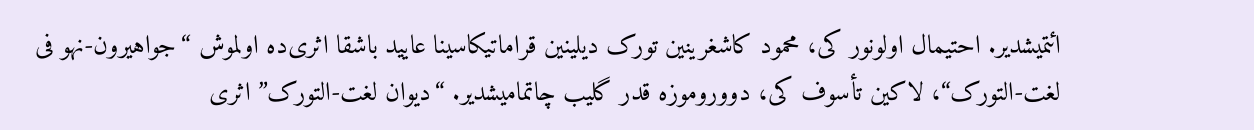ائتمیشدیر. احتیمال اولونور کی، محمود کاشغرینین تورک دیلینین قراماتیکاسینا عایید باشقا اثری‌ده اولموش “جواهیرون-نهو فی لغت-التورک“، لاکین تأسوف کی، دووروموزه قدر گلیب چاتمامیشدیر. “دیوان لغت-التورک” اثری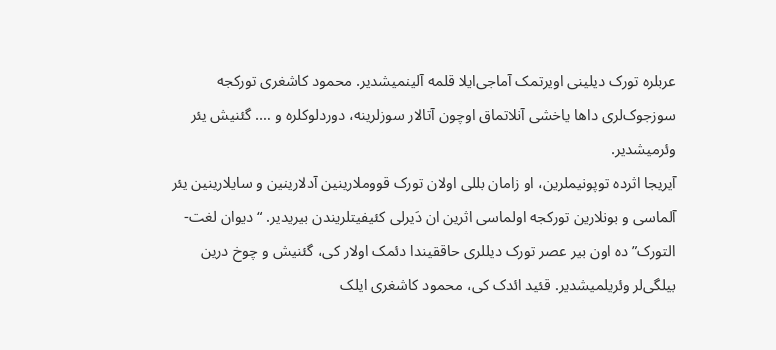عربلره تورک دیلینی اویرتمک آماجی‌ایلا قلمه آلینمیشدیر. محمود کاشغری تورکجه سوزجوک‌لری داها یاخشی آنلاتماق اوچون آتالار سوزلرینه، دوردلوکلره و …. گئنیش یئر وئرمیشدیر.
آیریجا اثرده توپونیملرین، او زامان بللی اولان تورک قووملارینین آدلارینین و سایلارینین یئر آلماسی و بونلارین تورکجه اولماسی اثرین ان دَیرلی کئیفیتلریندن بیریدیر. “دیوان لغت-التورک”ده اون بیر عصر تورک دیللری حاققیندا دئمک اولار کی، گئنیش و چوخ درین بیلگی‌لر وئریلمیشدیر. قئید ائدک کی، محمود کاشغری ایلک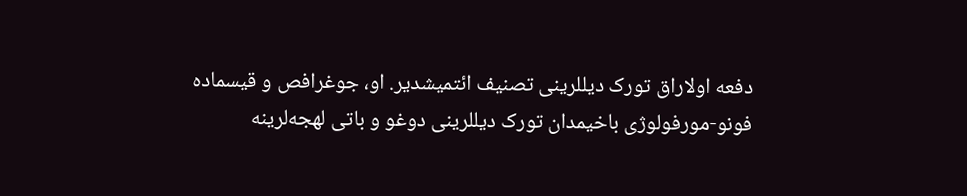دفعه اولاراق تورک دیللرینی تصنیف ائتمیشدیر. او، جوغرافص و قیسماده فونو-مورفولوژی باخیمدان تورک دیللرینی دوغو و باتی لهجه‌لرینه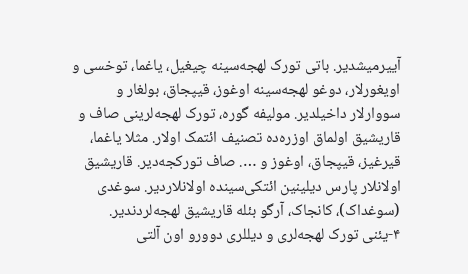آییرمیشدیر. باتی تورک لهجه‌سینه چیغیل، یاغما، توخسی و اویغورلار، دوغو لهجه‌سینه اوغوز، قیپجاق، بولغار و سووارلار داخیلدیر. مولیفه گوره، تورک لهجه‌لرینی صاف و قاریشیق اولماق اوزره‌ده تصنیف ائتمک اولار. مثلا یاغما، قیرغیز، قیپجاق، اوغوز و …. صاف تورکجه‌دیر. قاریشیق اولانلار پارس دیلینین ائتکی‌سینده اولانلاردیر. سوغدی (سوغداک)، کانجاک، آرگو بئله قاریشیق لهجه‌لردندیر.
۴-یئنی تورک لهجه‌لری و دیللری دوورو اون آلتی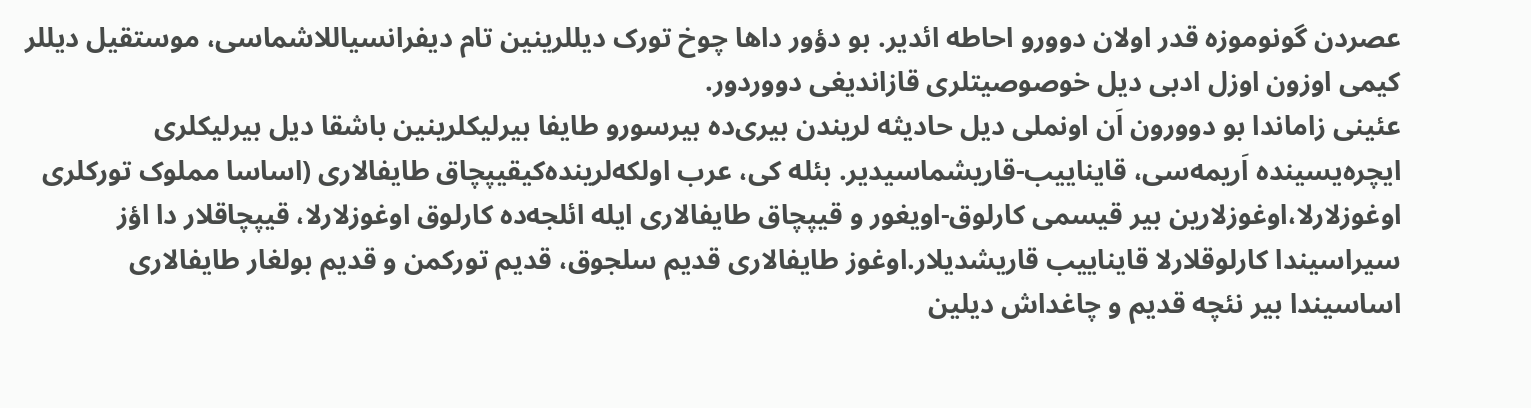عصردن گونوموزه قدر اولان دوورو احاطه ائدیر. بو دؤور داها چوخ تورک دیللرینین تام دیفرانسیاللاشماسی، موستقیل دیللر کیمی اوزون اوزل ادبی دیل خوصوصیتلری قازاندیغی دووردور.
عئینی زاماندا بو دوورون اَن اونملی دیل حادیثه لریندن بیری‌ده بیرسورو طایفا بیرلیکلرینین باشقا دیل بیرلیکلری ایچره‌یسینده اَریمه‌سی، قایناییب-قاریشماسیدیر. بئله کی، عرب اولکه‌لرینده‌کیقیپچاق طایفالاری (اساسا مملوک تورکلری اوغوزلارلا،اوغوزلارین بیر قیسمی کارلوق-اویغور و قیپچاق طایفالاری ایله ائلجه‌ده کارلوق اوغوزلارلا، قیپچاقلار دا اؤز سیراسیندا کارلوقلارلا قایناییب قاریشدیلار.اوغوز طایفالاری قدیم سلجوق، قدیم تورکمن و قدیم بولغار طایفالاری اساسیندا بیر نئچه قدیم و چاغداش دیلین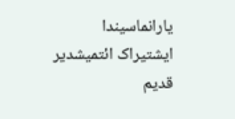یارانماسیندا ایشتیراک ائتمیشدیر قدیم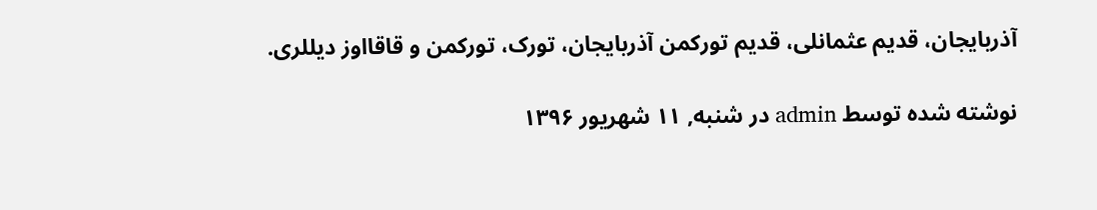آذربایجان، قدیم عثمانلی، قدیم تورکمن آذربایجان، تورک، تورکمن و قاقااوز دیللری.

نوشته شده توسط admin در شنبه, ۱۱ شهریور ۱۳۹۶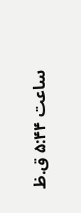ساعت ۵:۴۴ ق.ظ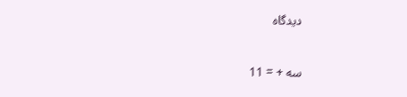دیدگاه


سه + = 11